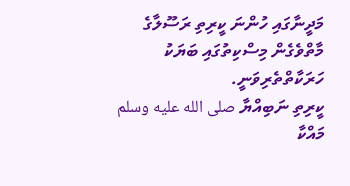މަދީނާގައި ހުންނަ ކީރިތި ރަސޫލާގެ މާތްވެގެން މިސްކިތުގައި ބަޔަކު ހަރަކާތްތެރިވަނީ.
ކީރިތި ނަބިއްޔާ صلى الله عليه وسلم މައްކާ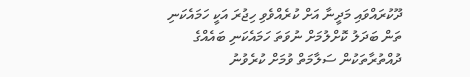ދޫކުރައްވައި މަދީނާ އަށް ކުރެއްވެވި ހިޖުރަ އަކީ ހަމައެކަނި ތަން ބަދަލު ކޮށްލުމަށް ނުވަތަ ހަމައެކަނި ބައެއްގެ ދުއްތުރާތަކުން ސަލާމަތް ވުމަށް ކުރެވުނު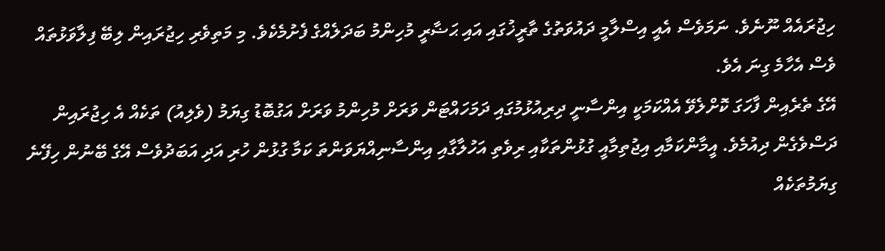ހިޖުރައެއް ނޫނެވެ. ނަމަވެސް އެއީ އިސްލާމީ ދައުވަތުގެ ތާރީޚުގައި އައި ޙަޟާރީ މުހިންމު ބަދަލެއްގެ ފެށުމެކެވެ. މި މަތިވެރި ހިޖުރައިން ލިބޭ ފިލާވަޅުތައް ވެސް އެހާމެ ގިނަ އެވެ.
އޭގެ ތެރެއިން ފާހަގަ ކޮށްލެވޭ އެއްކަމަކީ އިންސާނީ ދިރިއުޅުމުގައި ދަމަހައްޓަން ވަރަށް މުހިންމު ވަރަށް އަގުބޮޑު ގިޔަމު (ވެލިއު) ތަކެއް އެ ހިޖުރައިން ދަސްވެގެން ދިއުމެވެ. އީމާންކަމާއި އިޖުތިމާއީ ގުޅުންތަކާއި ރިވެތި އަހުލާގާއި އިންސާނިއްޔަވަންތަ ކަމާ ގުޅުން ހުރި އަދި އަބަދުވެސް އޭގެ ބޭނުން ހިފޭނެ ގިޔަމުތަކެއް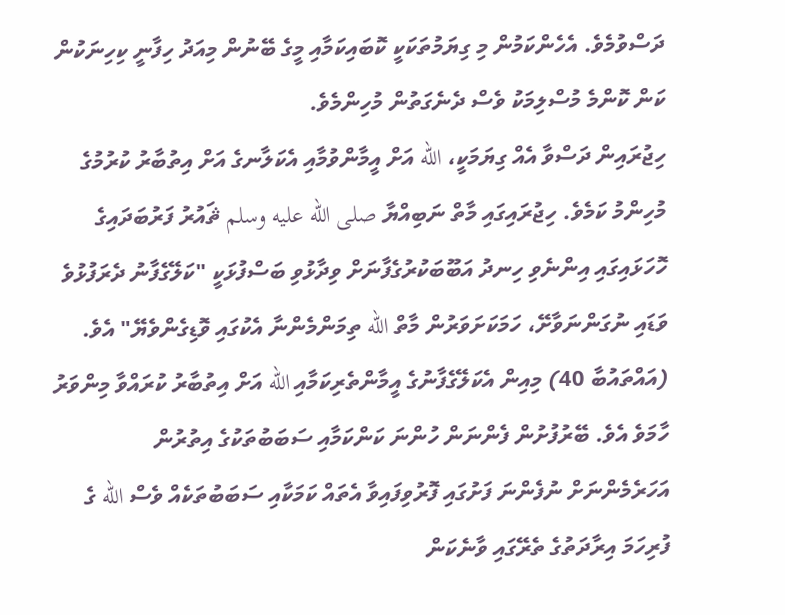ދަސްވުމެވެ. އެހެންކަމުން މި ގިޔަމުތަކަކީ ކޮބައިކަމާއި މީގެ ބޭނުން މިއަދު ހިފާނީ ކިހިނަކުން ކަން ކޮންމެ މުސްލިމަކު ވެސް ދެނެގަތުން މުހިންމެވެ.
ހިޖުރައިން ދަސްވާ އެއް ގިޔަމަކީ، الله އަށް އީމާންވުމާއި އެކަލާނގެ އަށް އިތުބާރު ކުރުމުގެ މުހިންމު ކަމެވެ. ހިޖުރައިގައި މާތް ނަބިއްޔާ صلى الله عليه وسلم ޘައުރު ފަރުބަދައިގެ ހޮހަޅައިގައި އިންނެވި ހިނދު އަބޫބަކުރުގެފާނަށް ވިދާޅުވި ބަސްފުޅަކީ "ކަލޭގެފާނު ދެރަފުޅުވެ ވަޑައި ނުގަންނަވާށޭ، ހަމަކަށަވަރުން މާތް الله ތިމަންމެންނާ އެކުގައި ވޮޑިގެންވެޔޭ" އެވެ. (އައްތައުބާ 40) މިއިން އެކަލޭގެފާނުގެ އީމާންތެރިކަމާއި الله އަށް އިތުބާރު ކުރައްވާ މިންވަރު ހާމަވެ އެވެ. ބޭރުފުށުން ފެންނަން ހުންނަ ކަންކަމާއި ސަބަބުތަކުގެ އިތުރުން އަހަރެމެންނަށް ނުފެންނަ ފަށުގައި ފޮރުވިފައިވާ އެތައް ކަމަކާއި ސަބަބުތަކެއް ވެސް الله ގެ ފުރިހަމަ އިރާދަތުގެ ތެރޭގައި ވާނެކަން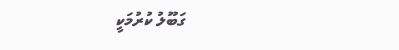ގަބޫލު ކުރުމަކީ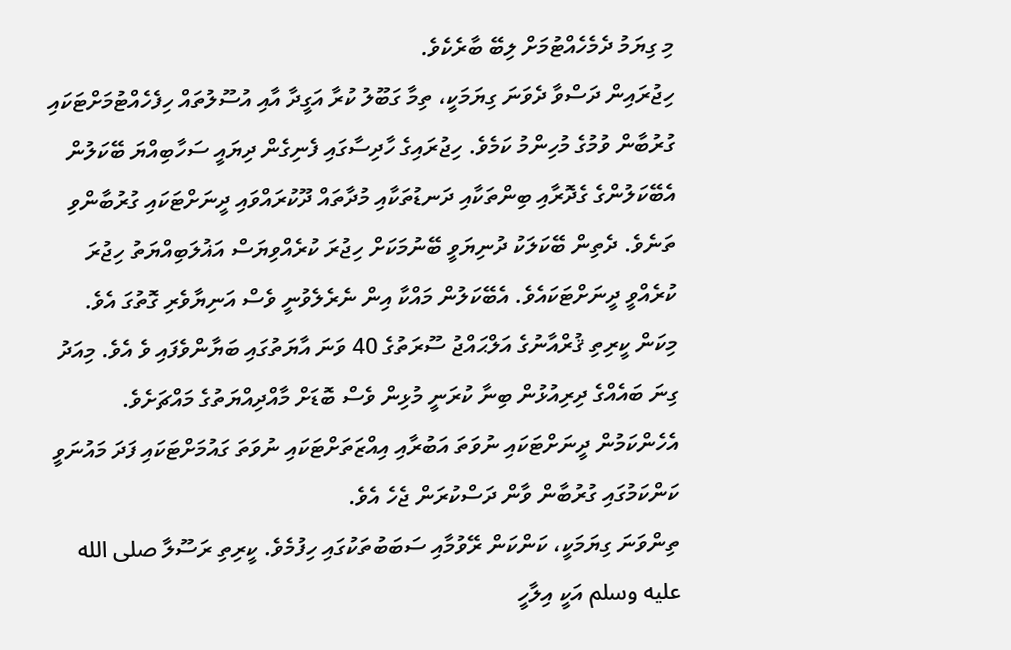މި ގިޔަމު ދެމެހެއްޓުމަށް ލިބޭ ބާރެކެވެ.
ހިޖުރައިން ދަސްވާ ދެވަނަ ގިޔަމަކީ، ތިމާ ގަބޫލު ކުރާ އަގީދާ އާއި އުސޫލުތައް ހިފެހެއްޓުމަށްޓަކައި ގުރުބާން ވުމުގެ މުހިންމު ކަމެވެ. ހިޖުރައިގެ ހާދިސާގައި ފެނިގެން ދިޔައީ ސަހާބިއްޔަ ބޭކަލުން އެބޭކަލުންގެ ގެދޮރާއި ބިންތަކާއި ދަނޑުތަކާއި މުދާތައް ދޫކުރައްވައި ދީނަށްޓަކައި ގުރުބާންވި ތަނެވެ. ދެތިން ބޭކަލަކު ދުނިޔަވީ ބޭނުމަކަށް ހިޖުރަ ކުރެއްވިޔަސް އަޣުލަބިއްޔަތު ހިޖުރަ ކުރެއްވީ ދީނަށްޓަކައެވެ. އެބޭކަލުން މައްކާ އިން ނެރެލެވުނީ ވެސް އަނިޔާވެރި ގޮތުގަ އެވެ. މިކަން ކީރިތި ޤުރްއާނުގެ އަލްޙައްޖު ސޫރަތުގެ 40 ވަނަ އާޔަތުގައި ބަޔާންވެފައި ވެ އެވެ. މިއަދު ގިނަ ބައެއްގެ ދިރިއުޅުން ބިނާ ކުރަނީ މުޅިން ވެސް ބޮޑަށް މާއްދިއްޔަތުގެ މައްޗަށެވެ. އެހެންކަމުން ދީނަށްޓަކައި ނުވަތަ އަބުރާއި އިއްޒަތަށްޓަކައި ނުވަތަ ގައުމަށްޓަކައި ފަދަ މައުނަވީ ކަންކަމުގައި ގުރުބާން ވާން ދަސްކުރަން ޖެހެ އެވެ.
ތިންވަނަ ގިޔަމަކީ، ކަންކަން ރޭވުމާއި ސަބަބުތަކުގައި ހިފުމެވެ. ކީރިތި ރަސޫލާ صلى الله عليه وسلم އަކީ އިލާހީ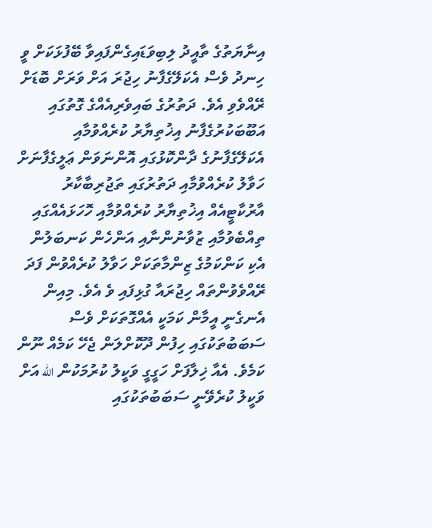އިނާޔަތުގެ ތާއީދު ލިބިވަޑައިގެންފައިވާ ބޭފުޅަކަށް ވީ ހިނދު ވެސް އެކަލޭގެފާނު ހިޖުރަ އަށް ވަރަށް ބޮޑަށް ރޭއްވެވި އެވެ. ދަތުރުގެ ބައިވެރިއެއްގެ ގޮތުގައި އަބޫބަކުރުގެފާނު އިޚުތިޔާރު ކުރެއްވުމާއި އެކަލޭގެފާނުގެ ދާންކޮޅުގައި އޮންނަވަން ޢަލީގެފާނަށް ހަވާލު ކުރެއްވުމާއި ދަތުރުގައި ތަޖުރިބާކާރު އާރުކާޓީއެއް އިޚުތިޔާރު ކުރެއްވުމާއި ހޮހަޅައެއްގައި ތިއްބެވުމާއި ޒުވާނުންނާއި އަންހެން ކަނބަލުން އެކި ކަންކަމުގެ ޒިންމާތަކަށް ހަވާލު ކުރެއްވުން ފަދަ ރޭއްވެވުންތައް ހިޖުރައާ ގުޅިފައި ވެ އެވެ. މިއިން އެނގެނީ އީމާން ކަމަކީ އެއްގޮތަކަށް ވެސް ސަބަބުތަކުގައި ހިފުން ދޫކޮށްލަން ޖެހޭ ކަމެއް ނޫން ކަމެވެ. އެއާ ޚިލާފަށް ހަގީގީ ވަކީލު ކުރުމަކުން الله އަށް ވަކީލު ކުރެވޭނީ ސަބަބުތަކުގައި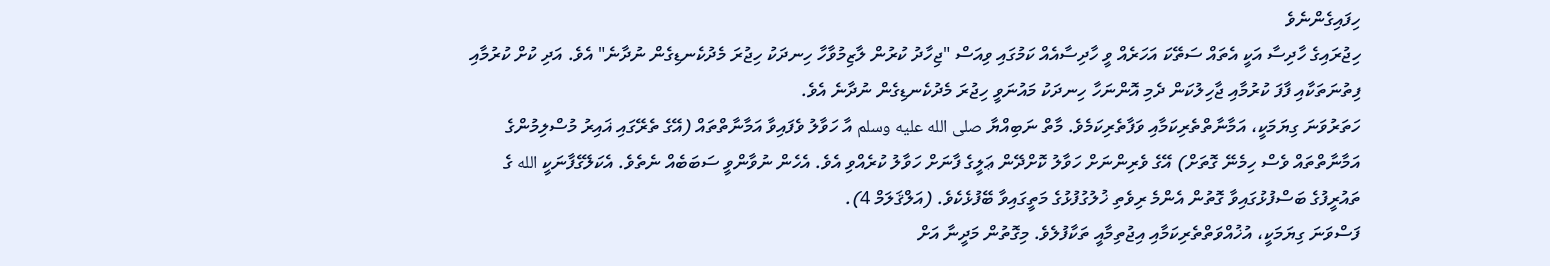ހިފައިގެންނެވެ
ހިޖުރައިގެ ހާދިސާ އަކީ އެތައް ސަތޭކަ އަހަރެއް ވީ ހާދިސާއެއް ކަމުގައި ވިއަސް "ޖިހާދު ކުރުން ލާޒިމުވާހާ ހިނދަކު ހިޖުރަ މެދުކެނޑިގެން ނުދާނެ" އެވެ. އަދި ކުށް ކުރުމާއި ފިތުނަތަކާއި ފާފަ ކުރުމާއި ޖާހިލުކަން ދެމި އޮންނަހާ ހިނދަކު މައުނަވީ ހިޖުރަ މެދުކެނޑިގެން ނުދާނެ އެވެ.
ހަތަރުވަނަ ގިޔަމަކީ، އަމާނާތްތެރިކަމާއި ވަފާތެރިކަމެވެ. މާތް ނަބިއްޔާ صلى الله عليه وسلم އާ ހަވާލު ވެފައިވާ އަމާނާތްތައް (އޭގެ ތެރޭގައި ޣައިރު މުސްލިމުންގެ އަމާނާތްތައް ވެސް ހިމެނޭ ގޮތަށް) އޭގެ ވެރިންނަށް ހަވާލު ކޮށްދޭން ޢަލީގެ ފާނަށް ހަވާލު ކުރެއްވި އެވެ. އެހެން ނުވާންވީ ސަބަބެއް ނެތެވެ. އެކަލޭގެފާނަކީ الله ގެ ތައުރީފުގެ ބަސްފުޅުގައިވާ ގޮތުން އެންމެ ރިވެތި ޚުލުގުފުޅުގެ މަތީގައިވާ ބޭފުޅެކެވެ. (އަލްޤަލަމް 4).
ފަސްވަނަ ގިޔަމަކީ، އުޚުއްވަތްތެރިކަމާއި އިޖުތިމާއީ ތަކާފުލެވެ. މިގޮތުން މަދީނާ އަށް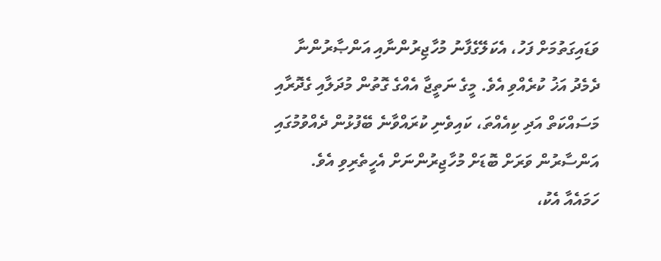ވަޑައިގަތުމަށް ފަހު، އެކަލޭގެފާނު މުހާޖިރުންނާއި އަންޞާރުންނާ ދެމެދު އަޚު ކުރެއްވި އެވެ. މީގެ ނަތީޖާ އެއްގެ ގޮތުން މުދަލާއި ގެދޮރާއި މަސައްކަތް އަދި ކިއެއްތަ، ކައިވެނި ކުރައްވާނެ ބޭފުޅުން ދެއްވުމުގައި އަންސާރުން ވަރަށް ބޮޑަށް މުހާޖިރުންނަށް އެހީތެރިވި އެވެ. ހަމައެއާ އެކު،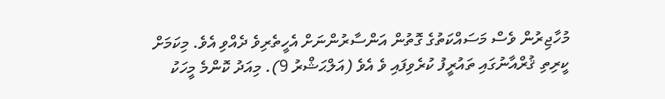މުހާޖިރުން ވެސް މަސައްކަތުގެ ގޮތުން އަންސާރުންނަށް އެހީތެރިވެ ދެއްވި އެވެ. މިކަމަށް ކީރިތި ޤުރްއާނުގައި ތައުރީފު ކުރެވިފައި ވެ އެވެ (އަލްޙަޝްރު 9). މިއަދު ކޮންމެ މީހަކު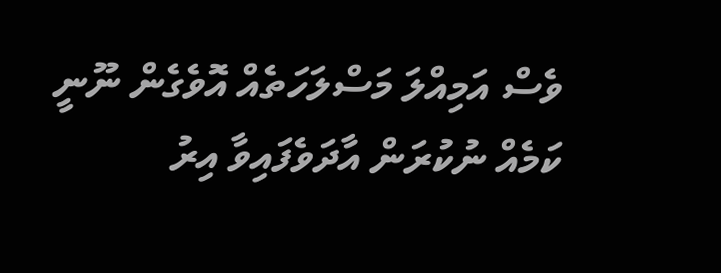ވެސް އަމިއްލަ މަސްލަހަތެއް އޮވެގެން ނޫނީ ކަމެއް ނުކުރަން އާދަވެފައިވާ އިރު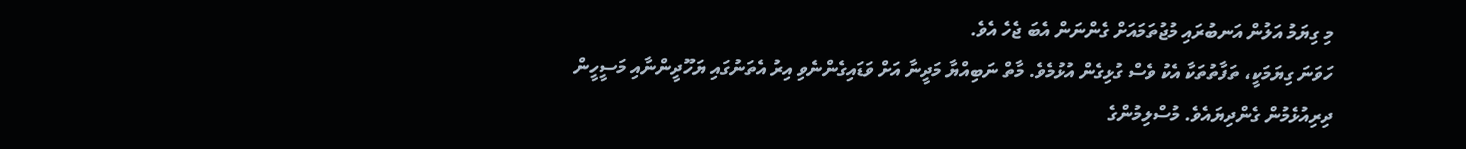މި ގިޔަމު އަލުން އަނބުރައި މުޖުތަމައަށް ގެންނަން އެބަ ޖެހެ އެވެ.
ހަވަނަ ގިޔަމަކީ، ތަފާތުތަކާ އެކު ވެސް ގުޅިގެން އުޅުމެވެ. މާތް ނަބިއްޔާ މަދީނާ އަށް ވަޑައިގެންނެވި އިރު އެތަނުގައި ޔަހޫދީންނާއި މަސީހީން ދިރިއުޅެމުން ގެންދިޔައެވެ. މުސްލިމުންގެ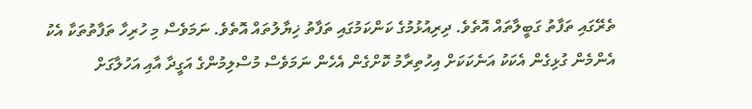ތެރޭގައި ތަފާތު ގަބީލާތައް އޮތެވެ. ދިރިއުޅުމުގެ ކަންކަމުގައި ތަފާތު ޚިޔާލުތައް އޮތެވެ. ނަމަވެސް މި ހުރިހާ ތަފާތުތަކާ އެކު އެންމެން ގުޅިގެން އެކަކު އަނެކަކަށް އިހުތިރާމު ކޮށްގެން އެހެން ނަމަވެސް މުސްލިމުންގެ އަގީދާ އާއި އަހުލާގަށް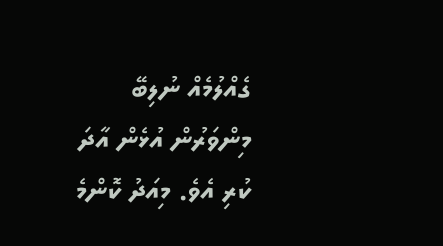ގެއްލުމެއް ނުލިބޭ މިންވަރުން އުޅެން އާދަ ކުރި އެވެ. މިއަދު ކޮންމެ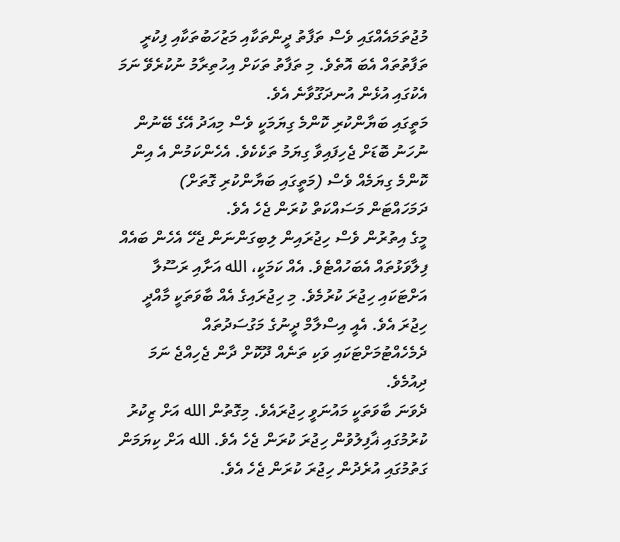މުޖުތަމައެއްގައި ވެސް ތަފާތު ދީންތަކާއި މަޒުހަބުތަކާއި ފިކުރީ ތަފާތުތައް އެބަ އޮތެވެ. މި ތަފާތު ތަކަށް އިހުތިރާމު ނުކުރެވޭ ނަމަ އެކުގައި އުޅެން އުނދަގޫވާނެ އެވެ.
މަތީގައި ބަޔާންކުރި ކޮންމެ ގިޔަމަކީ ވެސް މިއަދު އޭގެ ބޭނުން ނުހަނު ބޮޑަށް ޖެހިފައިވާ ގިޔަމު ތަކެކެވެ. އެހެންކަމުން އެ އިން ކޮންމެ ގިޔަމެއް ވެސް (މަތީގައި ބަޔާންކުރި ގޮތަށް) ދަމަހައްޓަން މަސައްކަތް ކުރަން ޖެހެ އެވެ.
މީގެ އިތުރުން ވެސް ހިޖުރައިން ލިބިގަންނަން ޖެހޭ އެހެން ބައެއް ފިލާވަޅުތައް އެބަހުއްޓެވެ. އެއް ކަމަކީ، الله އަށާއި ރަސޫލާ އަށްޓަކައި ހިޖުރަ ކުރުމެވެ. މި ހިޖުރައިގެ އެއް ބާވަތަކީ މާއްދީ ހިޖުރަ އެވެ. އެއީ އިސްލާމް ދީނުގެ މަގުސަދުތައް ދެމެހެއްޓުމަށްޓަކައި ވަކި ތަނެއް ދޫކޮށް ދާން ޖެހިއްޖެ ނަމަ ދިއުމެވެ.
ދެވަނަ ބާވަތަކީ މައުނަވީ ހިޖުރައެވެ. މިގޮތުން الله އަށް ޒިކުރު ކުރުމުގައި ޣާފިލުވުން ހިޖުރަ ކުރަން ޖެހެ އެވެ. الله އަށް ކިޔަމަން ގަތުމުގައި އުރެދުން ހިޖުރަ ކުރަން ޖެހެ އެވެ.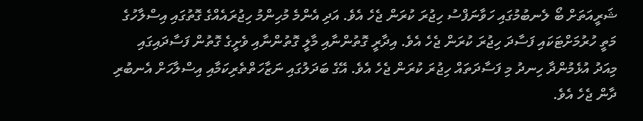ޝަރީއަތަށް ބޯ ލެނބުމުގައި ހަވާނަފްސު ހިޖުރަ ކުރަން ޖެހެ އެވެ. އަދި އެންމެ މުހިންމު ހިޖުރައެއްގެ ގޮތުގައި އިސްލާހުގެ މަތީ ހުރުމަށްޓަކައި ފަސާދަ ހިޖުރަ ކުރަން ޖެހެ އެވެ. އިދާރީ ގޮތުންނާއި މާލީ ގޮތުންނާއި ވެށީގެ ގޮތުން ފަސާދައިގައި މިއަދު އުޅެމުންދާ ހިނދު މި ފަސާދަތައް ހިޖުރަ ކުރަން ޖެހެ އެވެ. އޭގެ ބަދަލުގައި ނަޒާހަތްތެރިކަމާއި އިސްލާހަށް އެނބުރި ދާން ޖެހެ އެވެ.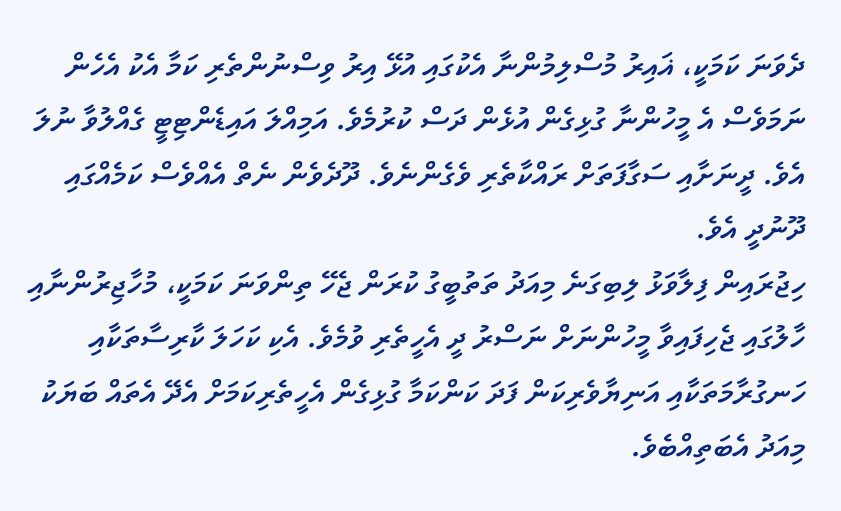ދެވަނަ ކަމަކީ، ޣައިރު މުސްލިމުންނާ އެކުގައި އުޅޭ އިރު ވިސްނުންތެރި ކަމާ އެކު އެހެން ނަމަވެސް އެ މީހުންނާ ގުޅިގެން އުޅެން ދަސް ކުރުމެވެ. އަމިއްލަ އައިޑެންޓިޓީ ގެއްލުވާ ނުލަ އެވެ. ދީނަށާއި ސަގާފަތަށް ރައްކާތެރި ވެގެންނެވެ. ދޫދެވެން ނެތް އެއްވެސް ކަމެއްގައި ދޫނުދީ އެވެ.
ހިޖުރައިން ފިލާވަޅު ލިބިގަނެ މިއަދު ތަތުބީގު ކުރަން ޖެހޭ ތިންވަނަ ކަމަކީ، މުހާޖިރުންނާއި ހާލުގައި ޖެހިފައިވާ މީހުންނަށް ނަސްރު ދީ އެހީތެރި ވުމެވެ. އެކި ކަހަލަ ކާރިސާތަކާއި ހަނގުރާމަތަކާއި އަނިޔާވެރިކަން ފަދަ ކަންކަމާ ގުޅިގެން އެހީތެރިކަމަށް އެދޭ އެތައް ބަޔަކު މިއަދު އެބަތިއްބެވެ.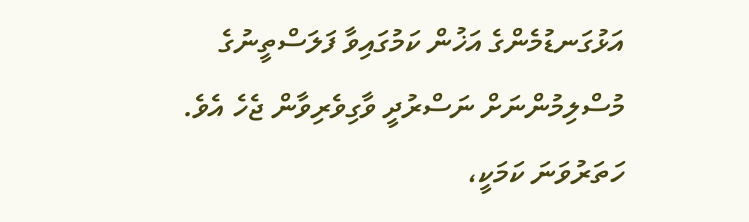އަޅުގަނޑުމެންގެ އަޚުން ކަމުގައިވާ ފަލަސްތީނުގެ މުސްލިމުންނަށް ނަސްރުދީ ވާގިވެރިވާން ޖެހެ އެވެ.
ހަތަރުވަނަ ކަމަކީ،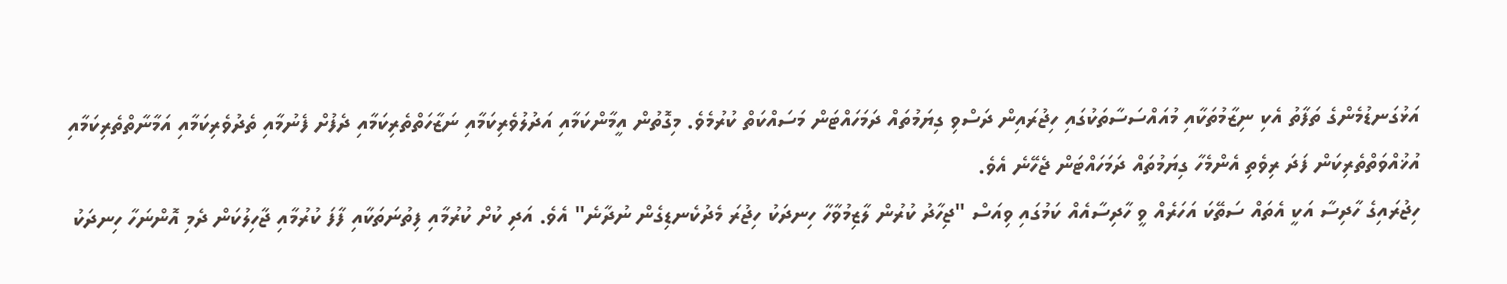އަޅުގަނޑުމެންގެ ތަފާތު އެކި ނިޒާމުތަކާއި މުއައްސަސާތަކުގައި ހިޖުރައިން ދަސްވި ގިޔަމުތައް ދަމަހައްޓަން މަސައްކަތް ކުރުމެވެ. މިގޮތުން އީމާންކަމާއި އަދުލުވެރިކަމާއި ނަޒާހަތްތެރިކަމާއި ދެފުށް ފެނުމާއި ތެދުވެރިކަމާއި އަމާނާތްތެރިކަމާއި އުޚުއްވަތްތެރިކަން ފަދަ ރިވެތި އެންމެހާ ގިޔަމުތައް ދަމަހައްޓަން ޖެހޭނެ އެވެ.
ހިޖުރައިގެ ހާދިސާ އަކީ އެތައް ސަތޭކަ އަހަރެއް ވީ ހާދިސާއެއް ކަމުގައި ވިއަސް "ޖިހާދު ކުރުން ލާޒިމުވާހާ ހިނދަކު ހިޖުރަ މެދުކެނޑިގެން ނުދާނެ" އެވެ. އަދި ކުށް ކުރުމާއި ފިތުނަތަކާއި ފާފަ ކުރުމާއި ޖާހިލުކަން ދެމި އޮންނަހާ ހިނދަކު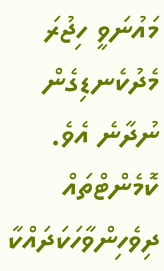މައުނަވީ ހިޖުރަ މެދުކެނޑިގެން ނުދާނެ އެވެ.
ކޮމެންޓްތައް
ދިވެހިންވާހަކަދައްކާ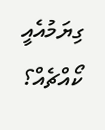ގިޔަމުއެއީ ކޯއްޗެއް؟